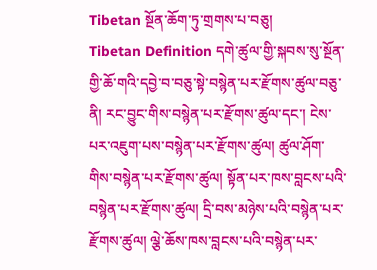Tibetan སྔོན་ཆོག་ཏུ་གྲགས་པ་བཅུ།
Tibetan Definition དགེ་ཚུལ་གྱི་སྐབས་སུ་སྔོན་གྱི་ཆོ་གའི་དབྱེ་བ་བཅུ་སྟེ་བསྙེན་པར་རྫོགས་ཚུལ་བཅུ་ནི། རང་བྱུང་གིས་བསྙེན་པར་རྫོགས་ཚུལ་དང་། ངེས་པར་འཇུག་པས་བསྙེན་པར་རྫོགས་ཚུལ། ཚུལ་ཤོག་གིས་བསྙེན་པར་རྫོགས་ཚུལ། སྟོན་པར་ཁས་བླངས་པའི་བསྙེན་པར་རྫོགས་ཚུལ། དྲི་བས་མཉེས་པའི་བསྙེན་པར་རྫོགས་ཚུལ། ལྕེ་ཆོས་ཁས་བླངས་པའི་བསྙེན་པར་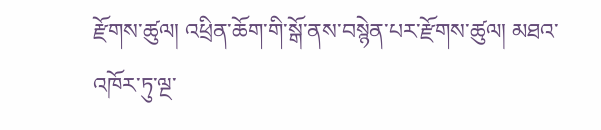རྫོགས་ཚུལ། འཕྲིན་ཆོག་གི་སྒོ་ནས་བསྙེན་པར་རྫོགས་ཚུལ། མཐའ་འཁོར་ཏུ་ལྔ་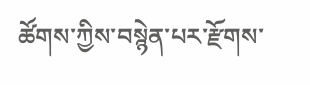ཚོགས་ཀྱིས་བསྙེན་པར་རྫོགས་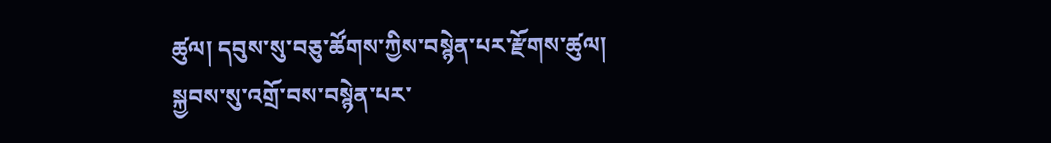ཚུལ། དབུས་སུ་བཅུ་ཚོགས་ཀྱིས་བསྙེན་པར་རྫོགས་ཚུལ། སྐྱབས་སུ་འགྲོ་བས་བསྙེན་པར་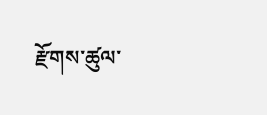རྫོགས་ཚུལ་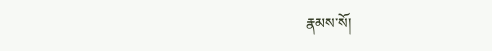རྣམས་སོ།